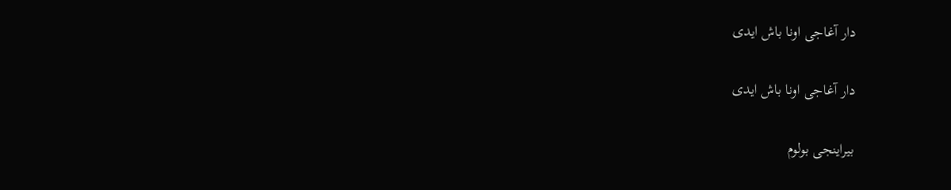دار آغاجی اونا باش ایدی

دار آغاجی اونا باش ایدی

بیراینجی بولوم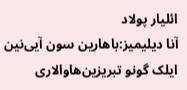ائلیار پولاد
آنا دیلیمیز:باهارین سون آیی‌نین ایلک گونو تبریزین‌هاوالاری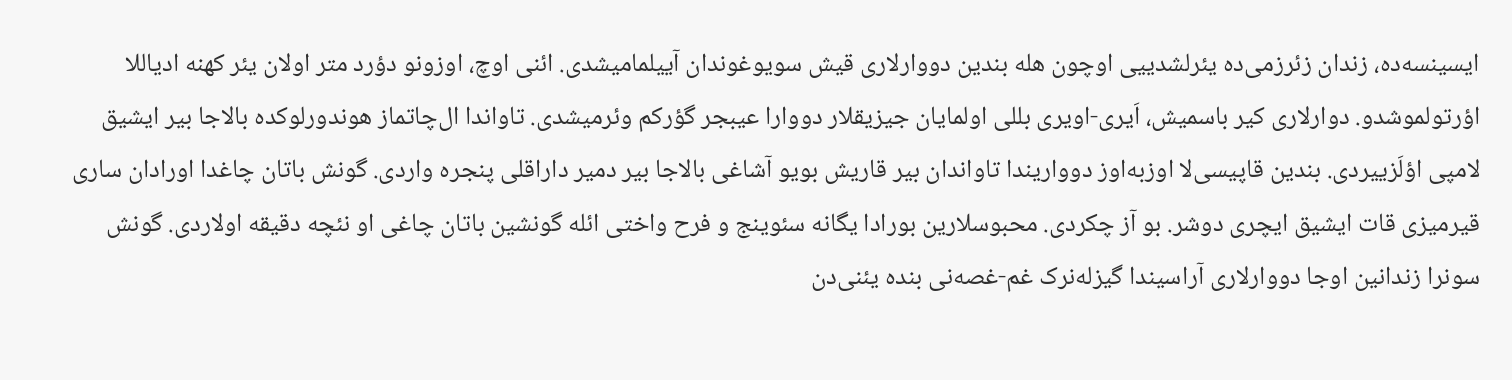ایسینسه‌ده، زندان زئرزمی‌ده یئرلشدییی اوچون هله بندین دووارلاری قیش سویوغوندان آییلمامیشدی. ائنی اوچ، اوزونو دؤرد متر اولان یئر کهنه ادیاللا اؤرتولموشدو. دوارلاری کیر باسمیش، اَیری-اویری بللی اولمایان جیزیقلار دووارا عیبجر گؤرکم وئرمیشدی. تاواندا ال‌چاتماز هوندورلوکده بالاجا بیر ایشیق لامپی اؤلَزییردی. بندین قاپیسی‌لا اوز‌به‌اوز دوواریندا تاواندان بیر قاریش بویو آشاغی بالاجا بیر دمیر داراقلی پنجره‌ واردی. گونش باتان چاغدا اورادان ساری قیرمیزی قات ایشیق ایچری دوشر. بو آز چکردی. محبوسلارین بورادا یگانه سئوینج و فرح واختی ائله گونشین باتان چاغی او نئچه دقیقه اولاردی. گونش سونرا زندانین اوجا دووارلاری آراسیندا گیزله‌نرک غم-غصه‌نی بنده یئنی‌دن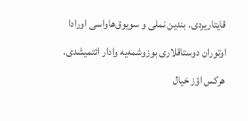قایتاریردی. بندین نملی و سویوق‌هاواسی اورادا اوتوران دوستاقلاری بوزوشمه‌یه وادار ائتمیشدی. هرکس اؤز خیال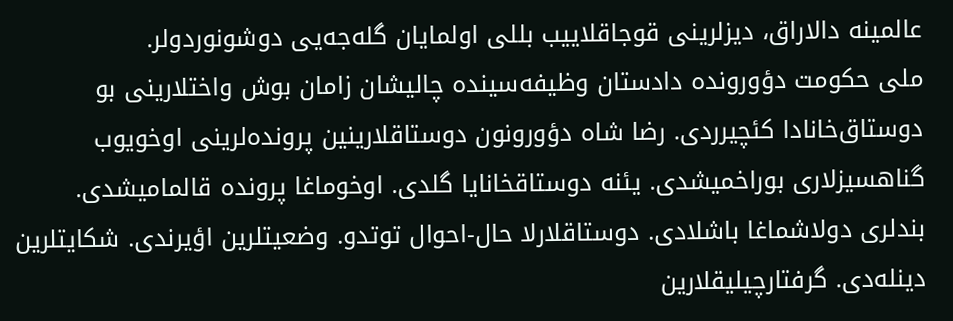عالمینه دالاراق، دیزلرینی قوجاقلاییب بللی اولمایان گله‌جه‌یی دوشونوردولر.
ملی حکومت دؤورونده دادستان وظیفه‌سینده چالیشان زامان بوش واختلارینی بو دوستاق‌خانادا کئچیرردی. رضا شاه دؤورونون دوستاقلارینین پرونده‌لرینی اوخویوب گناهسیزلاری بوراخمیشدی. یئنه دوستاقخانایا گلدی. اوخوماغا پرونده قالمامیشدی. بندلری دولاشماغا باشلادی. دوستاقلارلا حال-احوال توتدو. وضعیتلرین اؤیرندی. شکایتلرین دینله‌دی. گرفتارچیلیقلارین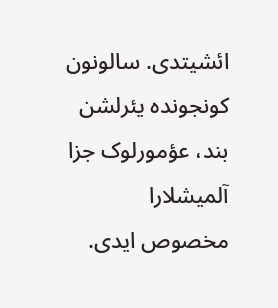ائشیتدی. سالونون کونجونده یئرلشن بند، عؤمورلوک جزا آلمیشلارا مخصوص ایدی.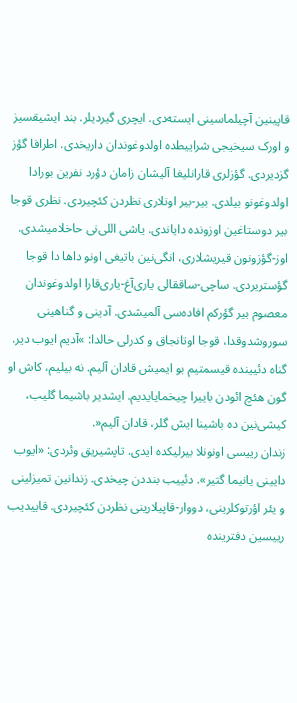قاپینین آچیلماسینی ایسته‌دی. ایچری گیردیلر. بند ایشیقسیز و اورک سیخیجی شراییطده اولدوغوندان داریخدی. اطرافا گؤز گزدیردی. گؤزلری قارانلیغا آلیشان زامان دؤرد نفرین بورادا اولدوغونو بیلدی. بیر-بیر اونلاری نظردن کئچیردی. نظری قوجا بیر دوستاغین اوزونده دایاندی. یاشی اللی‌نی حاخلامیشدی. اوز-گؤزونون قیریشلاری، انگی‌نین باتیغی اونو داها دا قوجا گؤستریردی. ساچی-ساققالی یاری‌آغ-یاری‌قارا اولدوغوندان معصوم بیر گؤرکم افاده‌سی آلمیشدی. آدینی و گناهینی سوروشدوقدا، قوجا اوتانجاق و کدرلی حالدا: »آدیم ایوب دیر. گناه دئیینده قیسمتیم بو ایمیش قادان آلیم. نه بیلیم، کاش او گون هئچ ائودن باییرا چیخمایایدیم. ایشدیر باشیما گلیب، کیشی‌نین ده باشینا ایش گلر، قادان آلیم«.
زندان رییسی اونونلا بیرلیکده ایدی. تاپشیریق وئردی: «ایوب دایینی یانیما گتیر». دئییب بنددن چیخدی. زندانین تمیزلینی و یئر اؤرتوکلرینی، دووار-قاپیلارینی نظردن کئچیردی. قاییدیب رییسین دفترینده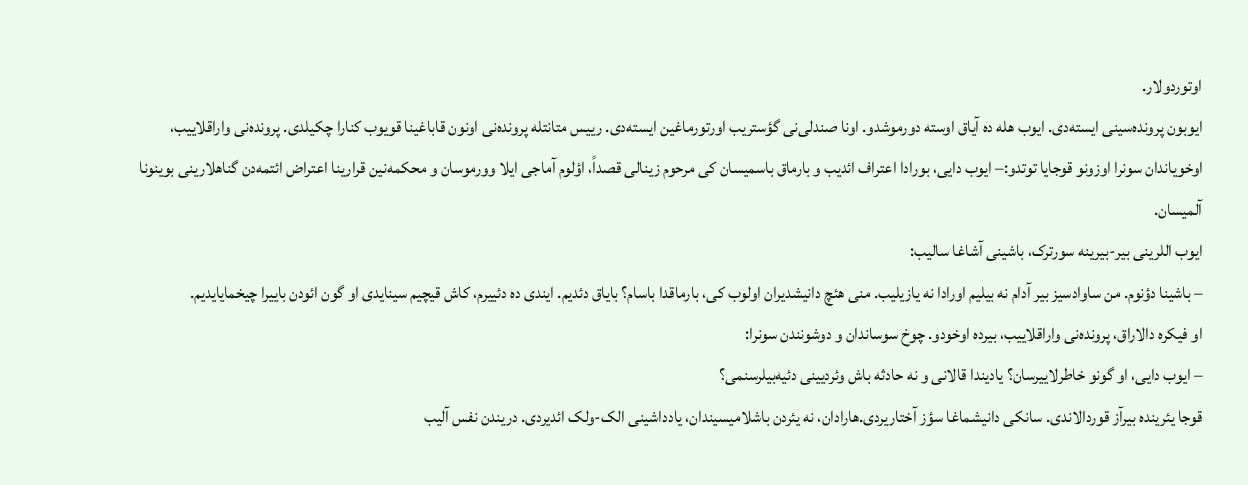اوتوردولار.
ایوبون پرونده‌سینی ایسته‌دی. ایوب هله ده آیاق اوسته دورموشدو. اونا صندلی‌نی گؤستریب اورتورماغین ایسته‌دی. رییس متانتله پرونده‌نی اونون قاباغینا قویوب کنارا چکیلدی. پرونده‌نی واراقلاییب، اوخویاندان سونرا اوزونو قوجایا توتدو:– ایوب دایی، بورادا اعتراف ائدیب و بارماق باسمیسان کی مرحوم زینالی قصداً، اؤلوم آماجی ایلا وورموسان و محکمه‌نین قرارینا اعتراض ائتمه‌دن گناهلارینی بوینونا آلمیسان.
ایوب اللرینی بیر-بیرینه سورترک، باشینی آشاغا سالیب:
– باشینا دؤنوم. من ساوادسیز بیر آدام نه بیلیم اورادا نه یازیلیب. منی هئچ دانیشدیران اولوب کی، بارماقدا باسام؟ بایاق دئدیم. ایندی ده دئییرم، کاش قیچیم سینایدی او گون ائودن باییرا چیخمایایدیم.
او فیکره دالاراق، پرونده‌نی واراقلاییب، بیرده اوخودو. چوخ سوساندان و دوشونندن سونرا:
– ایوب دایی، او گونو خاطرلاییرسان؟ یادیندا قالانی و نه حادثه باش وئردیینی دئیه‌بیلرسنمی؟
قوجا یئرینده بیرآز قوردالاندی. سانکی دانیشماغا سؤز آختاریردی.هارادان، نه یئردن باشلامیسیندان، یادداشینی الک-ولک ائدیردی. دریندن نفس آلیب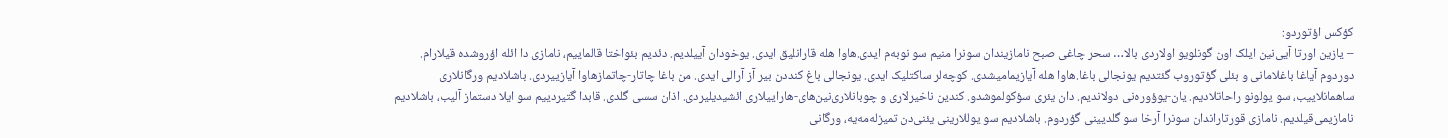کؤکس اؤتوردو:
– یازین اورتا آیی‌نین ایلک اون گونلویو اولاردی بالا… سحر چاغی صبح نامازیندان سونرا منیم سو نوبه‌م ایدی.هاوا هله قارانلیق ایدی. یوخودان آییلدیم. دئدیم بئواختا قالماییم، نامازی دا ائله اؤروشده قیلارام. دوردوم آیاغا باغلامانی و بئلی گؤتوروب گئتدیم یونجالی باغا.هاوا هله آیازیمامیشدی. کوچه‌لر ساکتلیک ایدی. یونجالی باغ کنددن بیر آز آرالی ایدی. من باغا چاتار-چاتماز‌هاوا آیازییردی. باشلادیم ورگانلاری ساهمانلاییب، سو یولونو راحاتلادیم. یان-یوؤوره‌نی دولاندیم. دان یئری سؤکولموشدو. کندین ناخیرلاری و چوبانلاری‌نین‌های-هاراییلاری ائشیدیلیردی. اذان سسی گلدی. قابدا گتیردییم سو ایلا دستماز آلیب، باشلادیم نامازیمی‌قیلدیم. نامازی قورتاراندان سونرا آرخا سو گلدیینی گؤردوم. باشلادیم سو یوللارینی یئنی‌دن تمیزله‌مه‌یه، ورگانی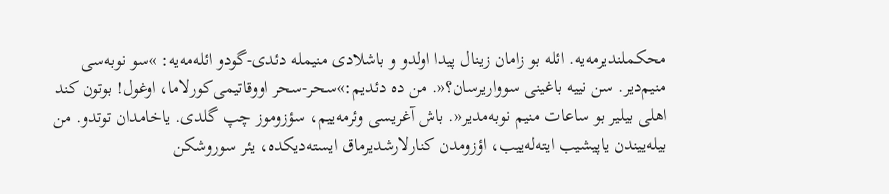محکملندیرمه‌یه. ائله بو زامان زینال پیدا اولدو و باشلادی منیمله دئدی-گودو ائله‌مه‌یه: »سو نوبه‌سی منیم‌دیر. سن نییه باغینی سوواریرسان؟«. من ده دئدیم:»سحر-سحر اووقاتیمی‌کورلاما، اوغول! بوتون کند اهلی بیلیر بو ساعات منیم نوبه‌مدیر«. باش آغریسی وئرمه‌ییم، سؤزوموز چپ گلدی. یاخامدان توتدو. من بیله‌ییندن یاپیشیب ایته‌له‌ییب، اؤزومدن کنارلارشدیرماق ایسته‌دیکده، یئر سوروشکن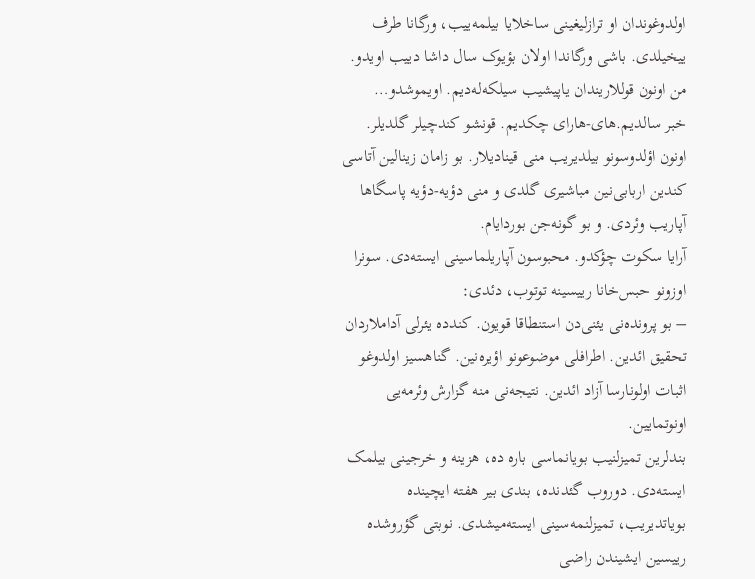اولدوغوندان او ترازلیغینی ساخلایا بیلمه‌ییب، ورگانا طرف ییخیلدی. باشی ورگاندا اولان بؤیوک سال داشا دییب اویدو. من اونون قوللاریندان یاپیشیب سیلکه‌له‌دیم. اویموشدو…
خبر سالدیم.های-هارای چکدیم. قونشو کندچیلر گلدیلر. اونون اؤلدوسونو بیلدیریب منی قینادیلار. بو زامان زینالین آتاسی کندین اربابی‌نین مباشیری گلدی و منی دؤیه-دؤیه پاسگاها آپاریب وئردی. و بو گونه‌جن بوردایام.
آرایا سکوت چؤکدو. محبوسون آپاریلماسینی ایسته‌دی. سونرا اوزونو حبس‌خانا رییسینه توتوب، دئدی:
– بو پرونده‌نی یئنی‌دن استنطاقا قویون. کندده یئرلی آداملاردان تحقیق ائدین. اطرافلی موضوعونو اؤیره‌نین. گناهسیز اولدوغو اثبات اولونارسا آزاد ائدین. نتیجه‌نی منه گزارش وئرمه‌یی اونوتمایین.
بندلرین تمیزلنیب بویانماسی باره ده، هزینه و خرجینی بیلمک ایسته‌دی. دوروب گئدنده، بندی بیر هفته ایچینده بویاتدیریب، تمیزلنمه‌سینی ایسته‌میشدی. نوبتی گؤروشده رییسین ایشیندن راضی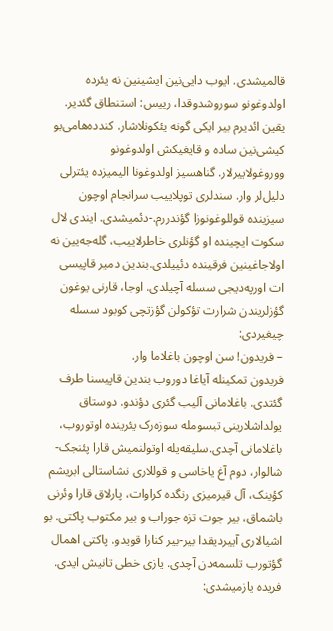قالمیشدی. ایوب دایی‌نین ایشینین نه یئرده اولدوغونو سوروشدوقدا، رییس: استنطاق گئدیر. یقین ائدیرم بیر ایکی گونه یئکونلاشار. کندده‌هامی‌بو کیشی‌نین ساده و قایغیکش اولدوغونو ووروغولاییرلار. گناهسیز اولدوغونا الیمیزده یئترلی دلیل‌لر وار. سندلری توپلاییب سرانجام اوچون سیزینده قوللوغونوزا گؤند‌ررم.-دئمیشدی. ایندی لال سکوت ایچینده او گؤنلری خاطرلاییب، گله‌جه‌یین نه اولاجاغینین فرقینده دئییلدی.بندین دمیر قاپیسی ات اورپه‌دیجی سسله آچیلدی. اوجا، قارنی یوغون گؤزلریندن شرارت تؤکولن گؤزتچی کوبود سسله چیغیردی:
– فریدون! سن اوچون باغلاما وار.
فریدون تمکینله آیاغا دوروب بندین قاپیسنا طرف گئتدی. باغلامانی آلیب گئری دؤندو. دوستاق یولداشلارینی تبسومله سوزه‌رک یئرینده اوتوروب، باغلامانی آچدی.سلیقه‌یله اوتولنمیش قارا پئنجک-شالوار، دوم آغ یاخاسی و قوللاری نشاستالی ابریشم کؤینک، آل قیرمیزی رنگده کراوات، پارلاق قارا وئرنی باشماق، بیر جوت تزه جوراب و بیر مکتوب پاکتی. بو اشیالاری آییردیقدا بیر-بیر کنارا قویدو. پاکتی اهمال گؤتورب تلسمه‌دن آچدی. یازی خطی تانیش ایدی. فریده یازمیشدی: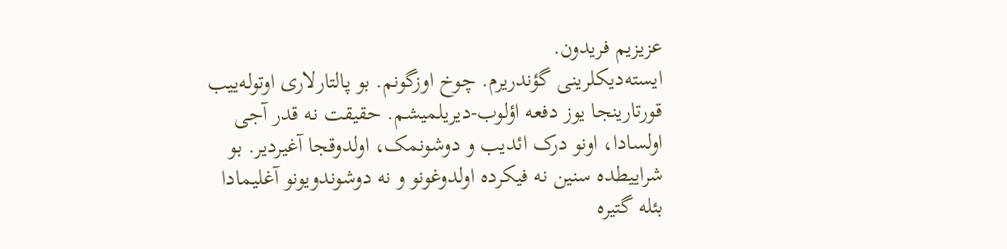عزیزیم فریدون.
ایسته‌دیکلرینی گؤندریرم. چوخ اوزگونم. بو پالتارلاری اوتوله‌ییب قورتارینجا یوز دفعه اؤلوب-دیریلمیشم. حقیقت نه قدر آجی اولسادا، اونو درک ائدیب و دوشونمک، اولدوقجا آغیردیر. بو شراییطده سنین نه فیکرده اولدوغونو و نه دوشوندویونو آغلیمادا بئله گتیره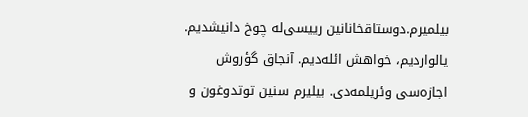بیلمیرم.دوستاقخانانین رییسی‌له چوخ دانیشدیم. یالواردیم، خواهش ائله‌دیم. آنجاق گؤروش اجازه‌سی وئریلمه‌دی. بیلیرم سنین توتدوغون و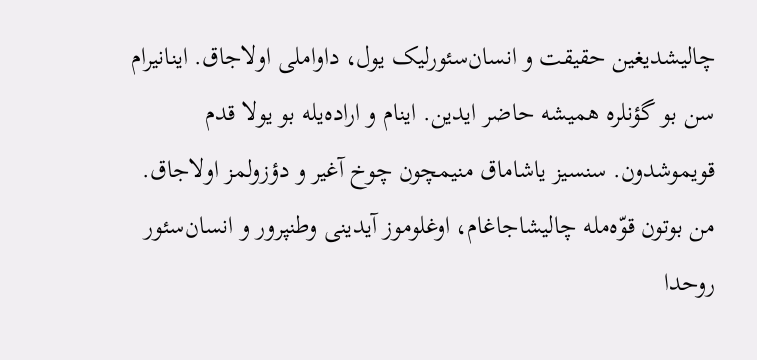چالیشدیغین حقیقت و انسان‌سئورلیک یول، داواملی اولاجاق. اینانیرام سن بو گؤنلره همیشه حاضر ایدین. اینام و اراده‌یله بو یولا قدم قویموشدون. سنسیز یاشاماق منیمچون چوخ آغیر و دؤزولمز اولاجاق. من بوتون قوّه‌مله چالیشاجاغام، اوغلوموز آیدینی وطنپرور و انسان‌سئور روحدا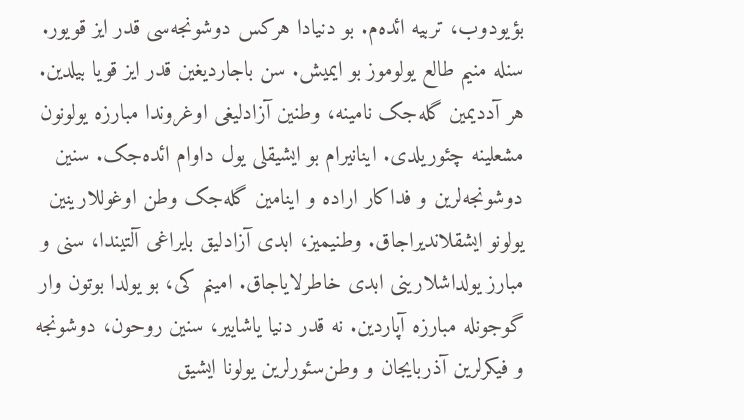بؤیودوب، تربیه ائده‌م. بو دنیادا هرکس دوشونجه‌سی قدر ایز قویور. سنله منیم طالع یولوموز بو ایمیش. سن باجاردیغین قدر ایز قویا بیلدین. هر آددیمین گله‌جک نامینه، وطنین آزادلیغی اوغروندا مبارزه یولونون مشعلینه چئوریلدی. اینانیرام بو ایشیقلی یول داوام ائده‌جک. سنین دوشونجه‌لرین و فداکار اراده و اینامین گله‌جک وطن اوغوللارینین یولونو ایشقلاندیراجاق. وطنیمیز، ابدی آزادلیق بایراغی آلتیندا، سنی و مبارز یولداشلارینی ابدی خاطرلایاجاق. امینم کی، بو یولدا بوتون وار گوجونله مبارزه آپاردین. نه قدر دنیا یاشاییر، سنین روحون، دوشونجه و فیکرلرین آذربایجان و وطن‌سئورلرین یولونا ایشیق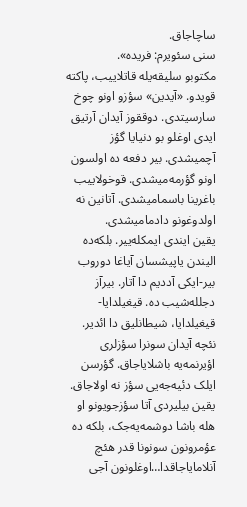ساچاجاق.
سنی سئویرم: فریده».
مکتوبو سلیقه‌یله قاتلاییب، پاکته قویدو. «آیدین» سؤزو اونو چوخ سارسیتدی. دوققوز آیدان آرتیق ایدی اوغلو بو دنیایا گؤز آچمیشدی. بیر دفعه ده اولسون اونو گؤرمه‌میشدی. قوخولاییب باغرینا باسمامیشدی. آتانین نه اولدوغونو دادمامیشدی.
یقین ایندی ایمکله‌ییر. بلکه‌ده الیندن یاپیشسان آیاغا دوروب بیر-ایکی آددیم دا آتار. بیرآز دجلله‌شیب ده. قیغیلدایا-قیغیلدایا، شیطانلیق دا ائدیر. نئچه آیدان سونرا سؤزلری اؤیرنمه‌یه باشلایاجاق. گؤرسن ایلک دئیه‌جه‌یی سؤز نه اولاجاق. یقین بیلیردی آتا سؤزجویونو او هله باشا دوشمه‌یه‌جک، بلکه ده عؤمرونون سونونا قدر هئچ آنلامایاجاقدا…اوغلونون آجی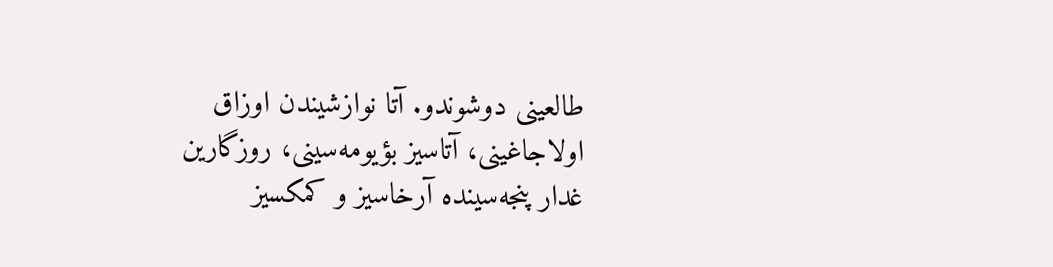طالعینی دوشوندو. آتا نوازشیندن اوزاق اولاجاغینی، آتاسیز بؤیومه‌سینی، روزگارین غدار پنجه‌سینده آرخاسیز و کمکسیز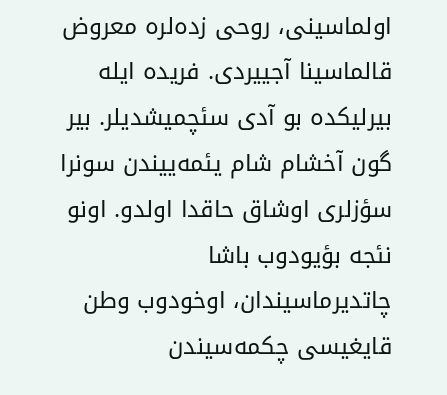اولماسینی‌‌‌، روحی زده‌لره معروض قالماسینا آجییردی. فریده ایله بیرلیکده بو آدی سئچمیشدیلر. بیر گون آخشام شام یئمه‌ییندن سونرا سؤزلری اوشاق حاقدا اولدو. اونو نئجه بؤیودوب باشا چاتدیرماسیندان، اوخودوب وطن قایغیسی چکمه‌سیندن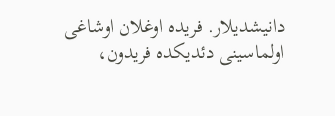دانیشدیلار. فریده اوغلان اوشاغی اولماسینی دئدیکده فریدون،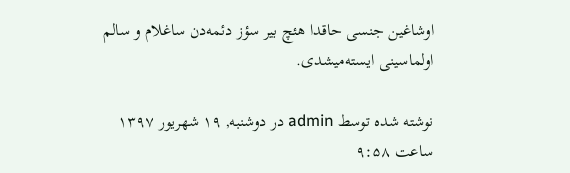اوشاغین جنسی حاقدا هئچ بیر سؤز دئمه‌دن ساغلام و سالم اولماسینی ایسته‌میشدی.

نوشته شده توسط admin در دوشنبه, ۱۹ شهریور ۱۳۹۷ ساعت ۹:۵۸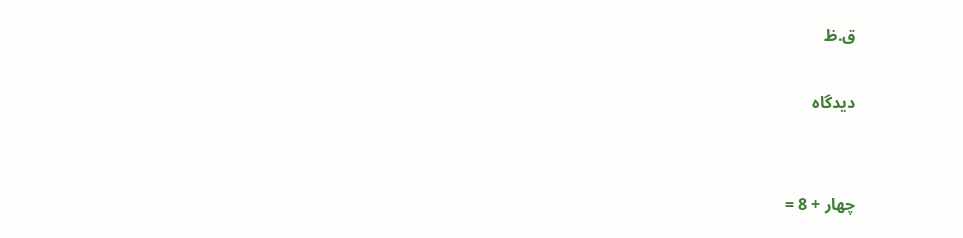ق.ظ

دیدگاه


چهار + 8 =